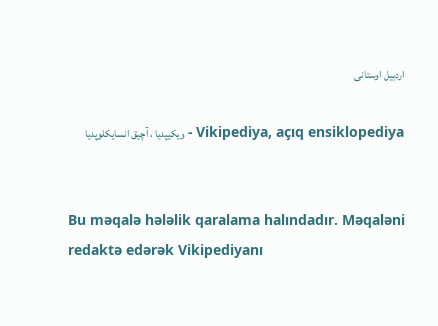اردبيل اوستانی

Vikipediya, açıq ensiklopediya - ویکیپدیا ، آچیق انسایکلوپدیا


Bu məqalə hələlik qaralama halındadır. Məqaləni redaktə edərək Vikipediyanı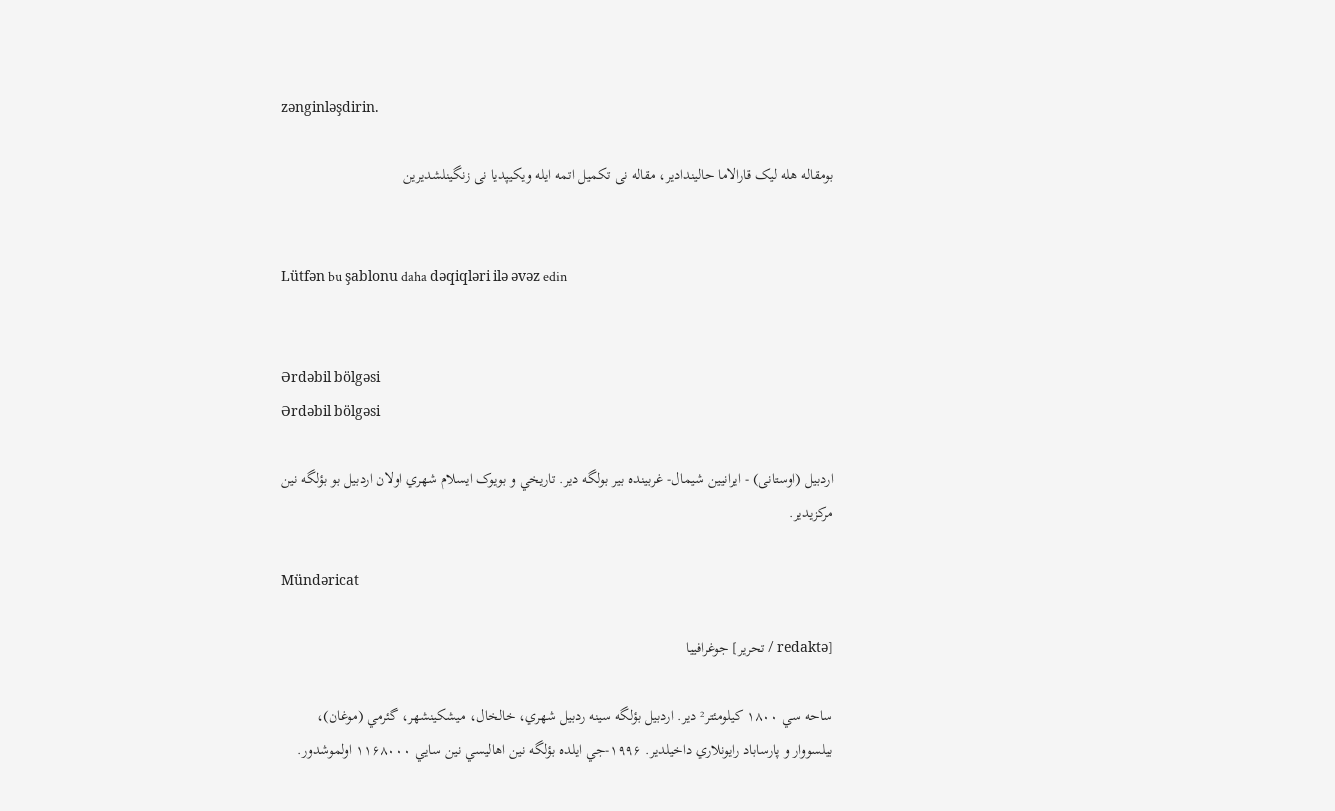zənginləşdirin.

بومقاله هله لیک قارالاما حالیندادیر، مقاله نی تکمیل اتمه ایله ویکیپدیا نی زنگینلشدیرین


Lütfən bu şablonu daha dəqiqləri ilə əvəz edin


Ərdəbil bölgəsi
Ərdəbil bölgəsi

اردبيل (اوستانی) - ايرانيين شيمال- غربينده بیر بولگه دیر. تاريخي و بویوک ايسلام شهري اولان اردبيل بو بؤلگه نين مرکزيدير.

Mündəricat

[redaktə / تحریر] جوغرافييا

ساحه سي ۱۸۰۰ کیلومئتر² دير. اردبيل بؤلگه سينه ردبيل شهري، خالخال، ميشکينشهر، گئرمي (موغان)، بيلسووار و پارساباد رايونلاري داخيلدير. ۱۹۹۶-جي ايلده بؤلگه نين اهاليسي نين سايي ۱۱۶۸۰۰۰ اولموشدور.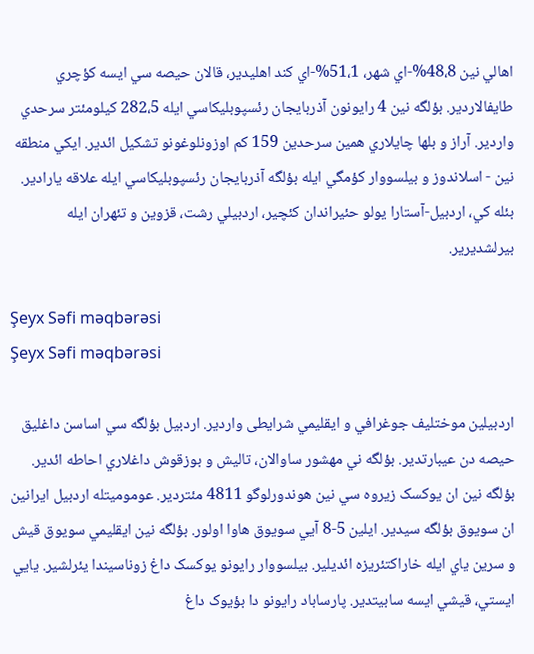اهالي نين 48،8%-اي شهر، 51،1%-اي کند اهليدير، قالان حيصه سي ايسه کؤچري طايفالاردير. بؤلگه نين 4 رايونون آذربايجان رئسپوبليکاسي ايله 282،5 کیلومئتر سرحدي واردير. آراز و بلها چايلاري همين سرحدين 159 کم اوزونلوغونو تشکيل ائدير. ايکي منطقه نين - اسلاندوز و بيلسووار کؤمگي ايله بؤلگه آذربايجان رئسپوبليکاسي ايله علاقه يارادير. بئله کي، اردبيل-آستارا يولو حئيراندان کئچير، اردبيلي رشت، قزوين و تئهران ايله بيرلشديرير.

Şeyx Səfi məqbərəsi
Şeyx Səfi məqbərəsi

اردبيلين موختليف جوغرافي و ايقليمي شرايطی واردير. اردبيل بؤلگه سي اساسن داغليق حيصه دن عيبارتدير. بؤلگه ني مهشور ساوالان، تاليش و بوزقوش داغلاري احاطه ائدير. بؤلگه نين ان يوکسک زيروه سي نين هوندورلوگو 4811 مئتردير. عوموميتله اردبيل ايرانين ان سويوق بؤلگه سيدير. ايلين 5-8 آيي سويوق هاوا اولور. بؤلگه نين ايقليمي سويوق قيش و سرين ياي ايله خاراکتئريزه ائديلير. بيلسووار رايونو يوکسک داغ زوناسيندا يئرلشير. يايي ايستي، قيشي ايسه سابيتدير. پارساباد رايونو دا بؤيوک داغ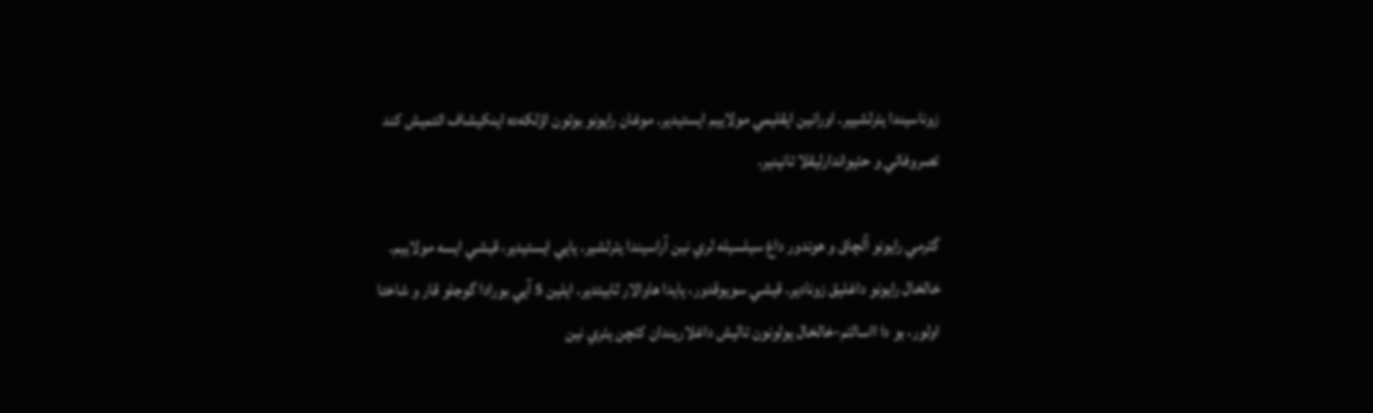زوناسيندا يئرلشيير. اورانين ايقليمي مولاييم ايستيدير. موغان رايونو بوتون اؤلکه‌ده اينکيشاف ائتميش کند تصروفاتي و حئيواندارليقلا تانينير.

گئرمي رايونو آلچاق و هوندور داغ سيلسيله لري نين آراسيندا يئرلشير. يايي ايستيدير، قيشي ايسه مولاييم. خالخال رايونو داغليق زونادير. قيشي سويوقدور، يايدا هاوالار ثابيتدير. ايلين 5 آيي بورادا گوجلو قار و شاختا اولور، بو دا ااسالئم-خالخال يولونون تاليش داغلاريندان کئچن يئري نين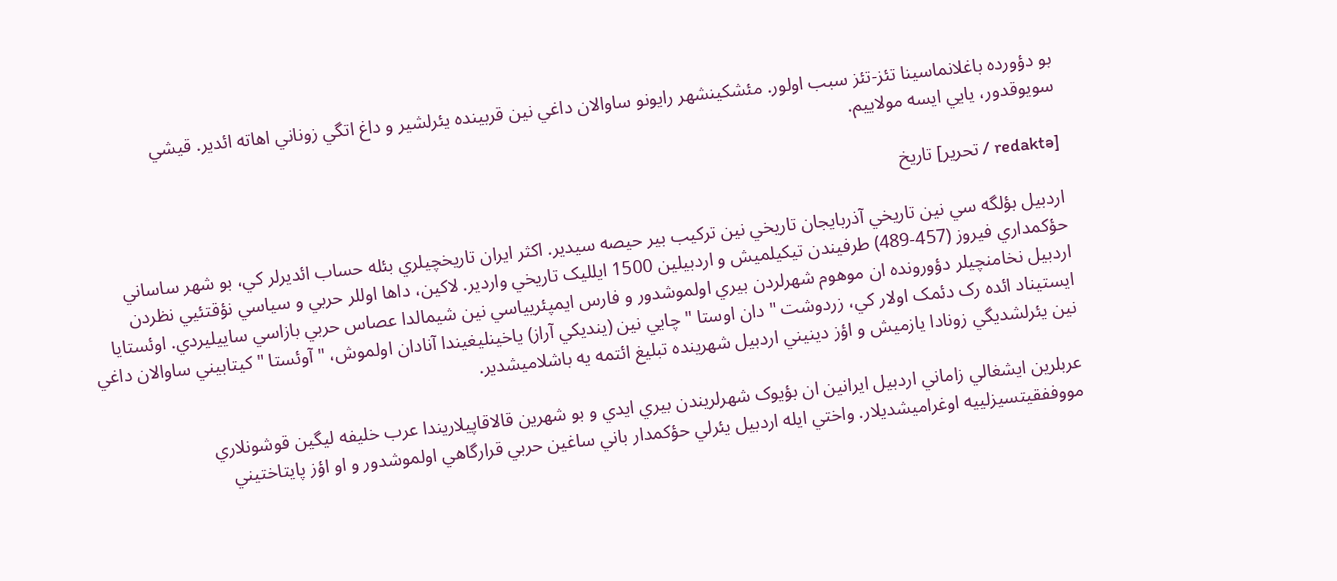بو دؤورده باغلانماسينا تئز-تئز سبب اولور. مئشکينشهر رايونو ساوالان داغي نين قربينده يئرلشير و داغ اتگي زوناني اهاته ائدير. قيشي سويوقدور، يايي ايسه مولاييم.

[redaktə / تحریر] تاريخ

اردبيل بؤلگه سي نين تاريخي آذربايجان تاريخي نين ترکيب بير حيصه سيدير. اکثر ايران تاريخچيلري بئله حساب ائديرلر کي، بو شهر ساساني حؤکمداري فيروز (457-489) طرفيندن تيکيلميش و اردبيلين 1500 ايلليک تاريخي واردير. لاکين، داها اوللر حربي و سياسي نؤقتئيي نظردن اردبيل نخامنچيلر دؤورونده ان موهوم شهرلردن بيري اولموشدور و فارس ايمپئريياسي نين شيمالدا عصاس حربي بازاسي ساييليردي. اوئستايا ايستيناد ائده رک دئمک اولار کي، زردوشت " دان اوستا " چايي نين (ينديکي آراز) ياخينليغيندا آنادان اولموش، " آوئستا " کيتابيني ساوالان داغي نين يئرلشديگي زونادا يازميش و اؤز دينيني اردبيل شهرينده تبليغ ائتمه يه باشلاميشدير.

عربلرين ايشغالي زاماني اردبيل ايرانين ان بؤيوک شهرلريندن بيري ايدي و بو شهرين قالاقاپيلاريندا عرب خليفه ليگين قوشونلاري مووففقيتسيزلييه اوغراميشديلار. واختي ايله اردبيل يئرلي حؤکمدار باني ساغين حربي قرارگاهي اولموشدور و او اؤز پايتاختيني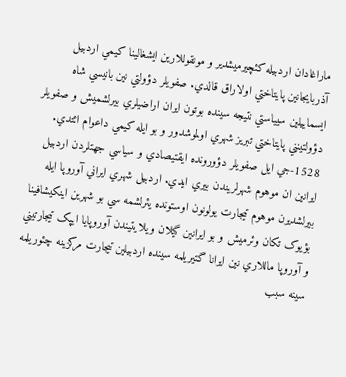ماراغادان اردبيله کئچيرميشدير و مونقوللارين ايشغالينا کيمي اردبيل آذربايجانين پايتاختي اولاراق قالدي. صفويلر دؤولتي نين بانيسي شاه ايسماييلين سيياستي نتيجه سينده بوتون ايران اراضيلري بيرلشميش و صفويلر دؤولتينني پايتاختي تبريز شهري اولموشدور و بو ايله کيمي داعوام ائتدي. 1528-جي ايل صفويلر دؤورونده ايقتيصادي و سياسي جهتلردن اردبيل ايرانين ان موهوم شهرلريندن بيري ايدي. اردبيل شهري ايراني آوروپا ايله بيرلشديرن موهوم تيجارت يولونون اوستونده يئرلشمه سي بو شهرين اينکيشافينا بؤيوک تکان وئرميش و بو ايرانين گيلان ويلايتيندن آوروپايا ايپک تيجارتيني و آوروپا ماللاري نين ايرانا گتيريلمه سينده اردبيلين تيجارت مرکزينه چئوريلمه سينه سبب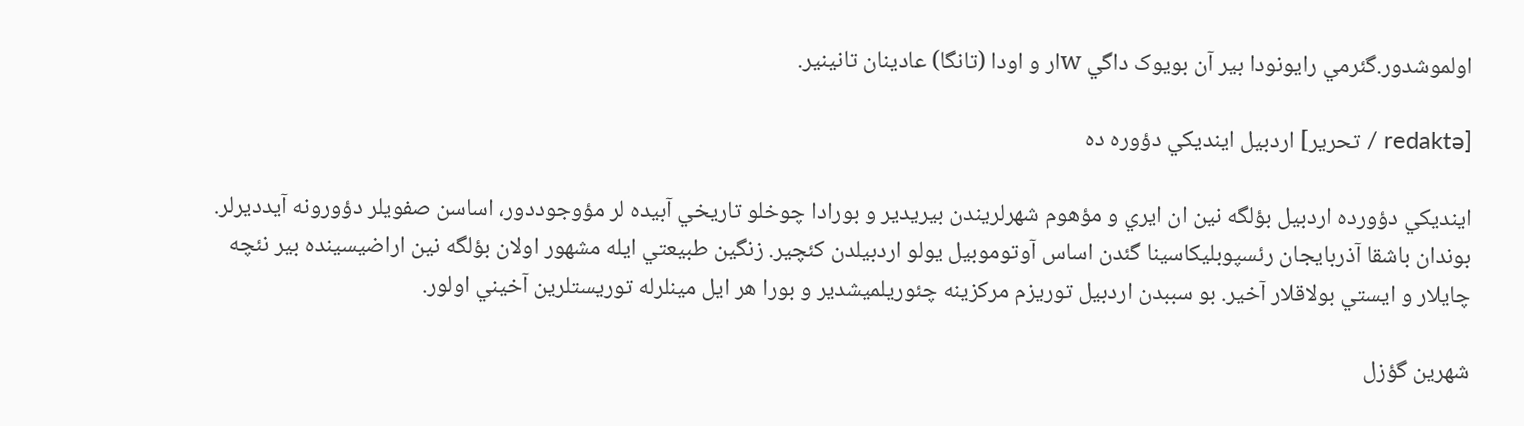اولموشدور.گئرمي رايونودا بير آن بويوک داگي wار و اودا (تانگا) عادينان تانينير.

[redaktə / تحریر] اردبيل اينديکي دؤوره ده

اينديکي دؤورده اردبيل بؤلگه نين ان ايري و مؤهوم شهرلريندن بيريدير و بورادا چوخلو تاريخي آبيده لر مؤوجوددور، اساسن صفويلر دؤورونه آيدديرلر. بوندان باشقا آذربايجان رئسپوبليکاسينا گئدن اساس آوتوموبيل يولو اردبيلدن کئچير. زنگين طبيعتي ايله مشهور اولان بؤلگه نين اراضيسينده بير نئچه چايلار و ايستي بولاقلار آخير. بو سببدن اردبيل توريزم مرکزينه چئوريلميشدير و بورا هر ايل مينلرله توريستلرين آخيني اولور.

شهرين گؤزل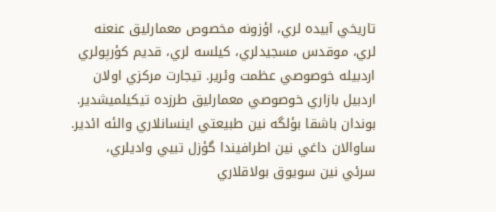تاريخي آبيده لري، اؤزونه مخصوص معمارليق عنعنه لري، موقدس مسجيدلري، کيلسه لري، قديم کؤرپولري اردبيله خوصوصي عظمت وئرير. تيجارت مرکزي اولان اردبيل بازاري خوصوصي معمارليق طرزده تيکيلميشدير. بوندان باشقا بؤلگه نين طبيعتي اينسانلاري والئه ائدير. ساوالان داغي نين اطرافيندا گؤزل تبيي واديلري، سرئي نين سويوق بولاقلاري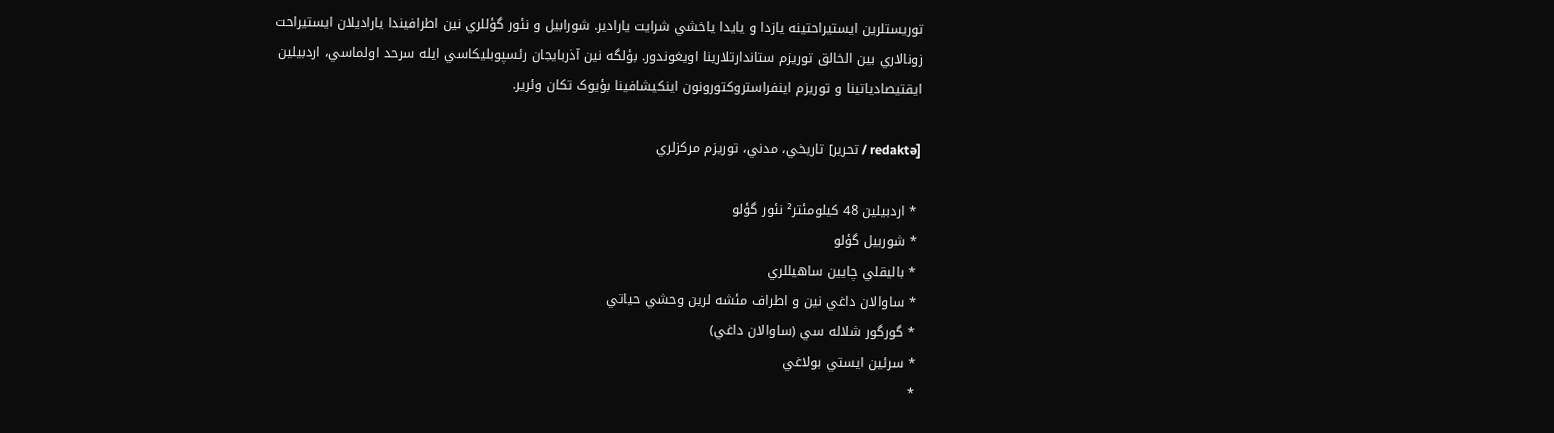توريستلرين ايستيراحتينه يازدا و يايدا ياخشي شرايت يارادير. شورابيل و نئور گؤللري نين اطرافيندا ياراديلان ايستيراحت زونالاري بين الخالق توريزم ستاندارتلارينا اويغوندور. بؤلگه نين آذربايجان رئسپوبليکاسي ايله سرحد اولماسي، اردبيلين ايقتيصادياتينا و توريزم اينفراستروکتورونون اينکيشافينا بؤيوک تکان وئرير.

[redaktə / تحریر] تاريخي، مدني، توريزم مرکزلري

 * اردبيلين 48 کیلومئتر² نئور گؤلو
 * شوربيل گؤلو
 * باليقلي چايين ساهيللري
 * ساوالان داغي نين و اطراف مئشه لرين وحشي حياتي
 * گورگور شلاله سي (ساوالان داغي)
 * سرئين ايستي بولاغي
 *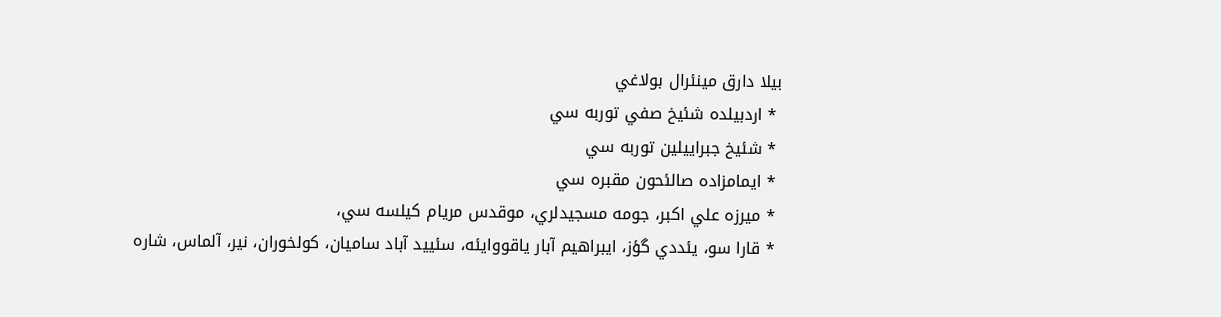بيلا دارق مينئرال بولاغي
 * اردبيلده شئيخ صفي توربه سي
 * شئيخ جبراييلين توربه سي
 * ايمامزاده صالئحون مقبره سي
 * ميرزه علي اکبر، جومه مسجيدلري، موقدس مريام کيلسه سي،
 * قارا سو، يئددي گؤز، ايبراهيم آبار ياقووايئه، سئييد آباد ساميان، کولخوران، نير، آلماس، شاره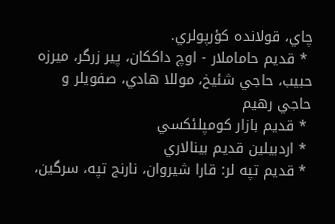چاي، قولانده کؤرپولري.
 * قديم حاماملار - اوچ داککان، پير زرگر، ميرزه حبيب، حاجي شئيخ، موللا هادي، صفويلر و حاجي رهيم
 * قديم بازار کومپلئکسي
 * اردبيلين قديم بينالاري
 * قديم تپه لر: قارا شيروان، نارنج تپه، سرگين،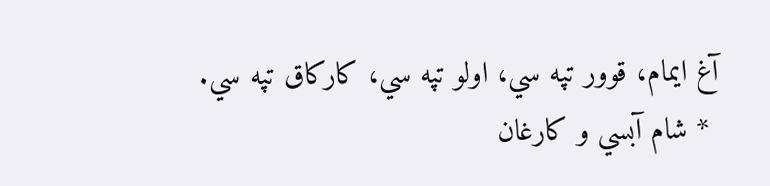آغ ايمام، قوور تپه سي، اولو تپه سي، کارکاق تپه سي.
 * شام آبسي و کارغان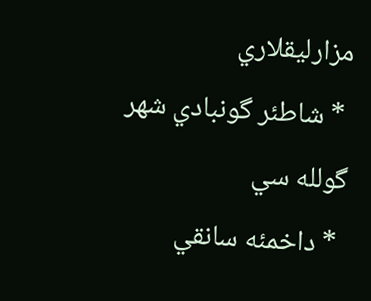مزارليقلاري
 * شاطئر گونبادي شهر گولله سي
 * داخمئه سانقي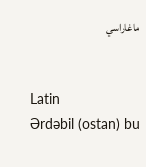ماغاراسي


Latin
Ərdəbil (ostan) bu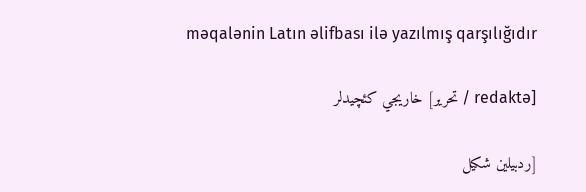məqalənin Latın əlifbası ilə yazılmış qarşılığıdır

[redaktə / تحریر] خاريجي کئچيدلر

[ردبيلين شکیل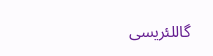گاللئريسی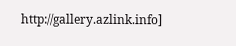http://gallery.azlink.info]